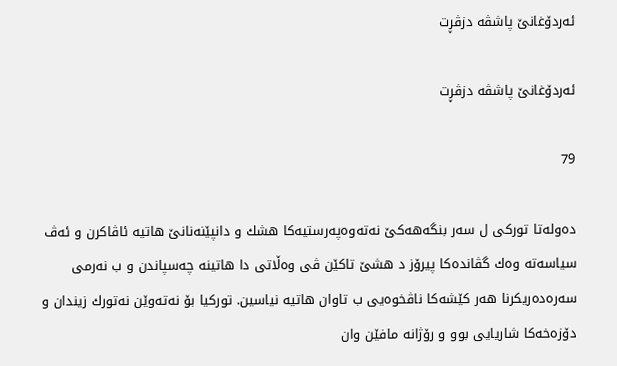ئه‌ردۆغانێ پاشڤه‌ دزڤڕت

ئه‌ردۆغانێ پاشڤه‌ دزڤڕت

79

ده‌وله‌تا توركی ل سه‌ر بنگه‌هه‌كێ نه‌ته‌وه‌په‌رستیه‌كا هشك و دانپێنه‌نانێ هاتیه‌ ئاڤاكرن و ئه‌ڤ سیاسه‌ته‌ وه‌ك گڤانده‌كا پیرۆز د هشێ تاكێن ڤی وه‌ڵاتی دا هاتینه‌ چه‌سپاندن و ب نه‌رمی سه‌ره‌ده‌ریكرنا هه‌ر كێشه‌كا ناڤخوه‌یی ب تاوان هاتیه‌ نیاسین. توركیا بۆ نه‌ته‌وێن نه‌تورك زیندان و دۆزه‌خه‌كا شاریایی بوو و رۆژانه‌ مافێن وان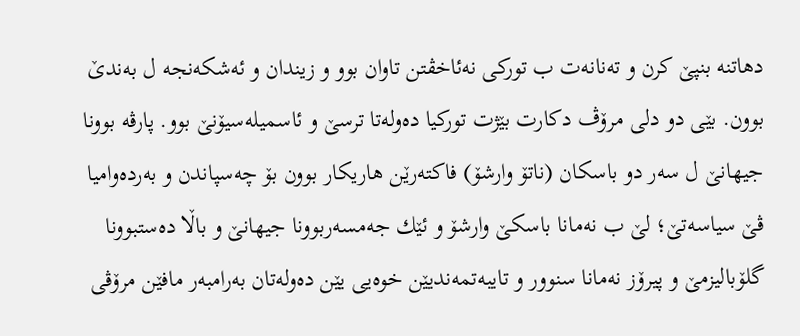دهاتنه‌ بنپێ كرن و ته‌نانه‌ت ب توركی نه‌ئاخڤتن تاوان بوو و زیندان و ئه‌شكه‌نجه‌ ل به‌ندێ بوون. بێی دو دلی مرۆڤ دكارت بێژت توركیا ده‌وله‌تا ترسێ و ئاسمیله‌سیۆنێ بوو. پارڤه‌ بوونا جیهانێ ل سه‌ر دو باسكان (ناتۆ وارشۆ) فاكته‌رێن هاریكار بوون بۆ چه‌سپاندن و به‌رده‌وامیا ڤێ سیاسه‌تێ؛ لێ ب نه‌مانا باسكێ وارشۆ و ئێك جه‌مسه‌ربوونا جیهانێ و باڵا ده‌ستبوونا گلۆبالیزمێ و پیرۆز نه‌مانا سنوور و تایبه‌تمه‌ندیێن خوه‌یی یێن ده‌وله‌تان به‌رامبه‌ر مافێن مرۆڤی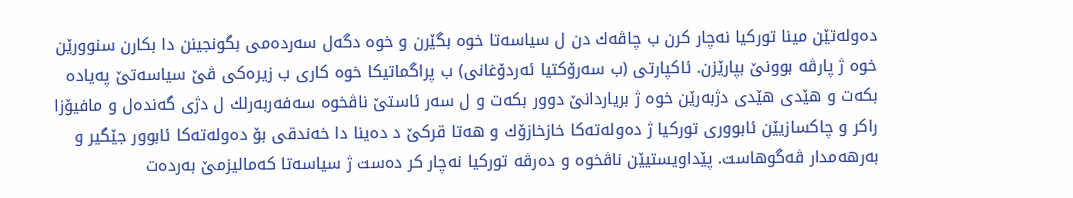ده‌وله‌تێن مینا توركیا نه‌چار كرن ب چاڤه‌ك دن ل سیاسه‌تا خوه‌ بگێرن و خوه‌ دگه‌ل سه‌رده‌می بگونجینن دا بكارن سنوورێن خوه‌ ژ پارڤه‌ بوونێ بپارێزن. ئاكپارتی (ب سه‌رۆكتیا ئه‌ردۆغانی) ب پراگماتیكا خوه‌ كاری ب زیره‌كی ڤێ سیاسه‌تێ په‌یاده‌ بكه‌ت و هێدی هێدی دژبه‌رێن خوه‌ ژ بریاردانێ دوور بكه‌ت و ل سه‌ر ئاستێ ناڤخوه‌ سه‌فه‌ربه‌رلك ل دژی گه‌نده‌ل و مافیۆزا راكر و چاكسازیێن ئابووری توركیا ژ ده‌وله‌ته‌كا خازخازۆك و هه‌تا قركێ د ده‌ینا دا خه‌ندقی بۆ ده‌وله‌ته‌كا ئابوور جێگیر و به‌رهه‌مدار ڤه‌گوهاست. پێداویستیێن ناڤخوه‌ و ده‌رڤه‌ توركیا نه‌چار كر ده‌ست ژ سیاسه‌تا كه‌مالیزمێ به‌رده‌ت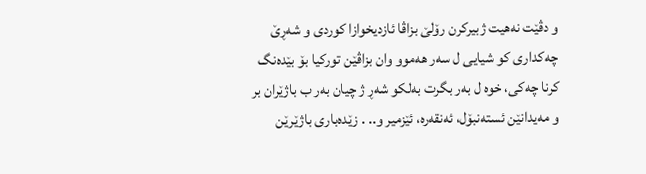و دڤێت نه‌هیت ژبیركرن رۆلێ بزاڤا ئازدیخوازا كوردی و شه‌ڕێ چه‌كداری كو شیایی ل سه‌ر هه‌موو وان بزاڤێن توركیا بۆ بێده‌نگ كرنا چه‌كی، خوه‌ ل به‌ر بگرت به‌لكو شه‌ڕ ژ چیان به‌ر ب باژێران بر و مه‌یدانێن ئسته‌نبۆل، ئه‌نقه‌ره‌، ئێزمیر و.. . زێده‌باری باژێرێن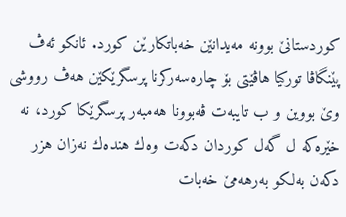كوردستانێ بوونه‌ مه‌یدانێن خه‌باتكارێن كورد. ئانكو ئه‌ڤ پێنگاڤا توركیا هاڤێتی بۆ چاره‌سه‌ركرنا پرسگرێكێن هه‌ڤ رووشی وێ بووین و ب تایبه‌ت ڤه‌بوونا هه‌مبه‌ر پرسگرێكا كورد، نه‌ خێره‌كه‌ ل گه‌ل كوردان دكه‌ت وه‌ك هنده‌ك نه‌زان هزر دكه‌ن به‌لكو به‌رهه‌مێ خه‌بات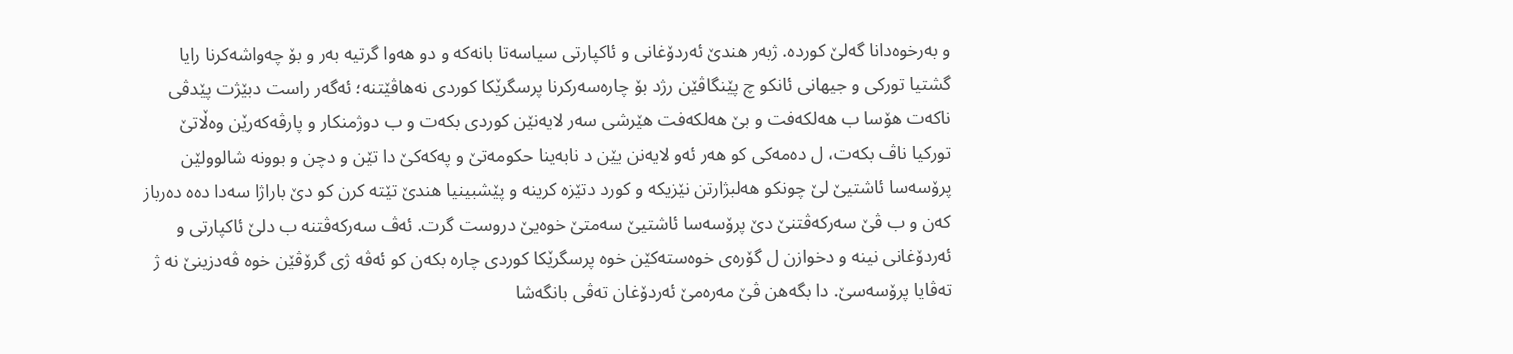و به‌رخوه‌دانا گه‌لێ كورده‌. ژبه‌ر هندێ ئه‌ردۆغانی و ئاكپارتی سیاسه‌تا بانه‌كه‌ و دو هه‌وا گرتیه‌ به‌ر و بۆ چه‌واشه‌كرنا رایا گشتیا توركی و جیهانی ئانكو چ پێنگاڤێن رژد بۆ چاره‌سه‌ركرنا پرسگرێكا كوردی نه‌هاڤێتنه‌؛ ئه‌گه‌ر راست دبێژت پێدڤی ناكه‌ت هۆسا ب هه‌لكه‌فت و بێ هه‌لكه‌فت هێرشی سه‌ر لایه‌نێن كوردی بكه‌ت و ب دوژمنكار و پارڤه‌كه‌رێن وه‌ڵاتێ توركیا ناڤ بكه‌ت، ل ده‌مه‌كی كو هه‌ر ئه‌و لایه‌نن یێن د نابه‌ینا حكومه‌تێ و په‌كه‌كێ دا تێن و دچن و بوونه‌ شالوولێن پرۆسه‌سا ئاشتیێ لێ چونكو هه‌لبژارتن نێزیكه‌ و كورد دتێزه‌ كرینه‌ و پێشبینیا هندێ تێته‌ كرن كو دێ باراژا سه‌دا ده‌ه ده‌رباز كه‌ن و ب ڤێ سه‌ركه‌ڤتنێ دێ پرۆسه‌سا ئاشتیێ سه‌متێ خوه‌یێ دروست گرت. ئه‌ڤ سه‌ركه‌ڤتنه‌ ب دلێ ئاكپارتی و ئه‌ردۆغانی نینه‌ و دخوازن ل گۆره‌ی خوه‌سته‌كێن خوه‌ پرسگرێكا كوردی چاره‌ بكه‌ن كو ئه‌ڤه‌ ژی گرۆڤێن خوه‌ ڤه‌دزینێ نه‌ ژ ته‌ڤایا پرۆسه‌سێ. دا بگه‌هن ڤێ مه‌ره‌مێ ئه‌ردۆغان ته‌ڤی بانگه‌شا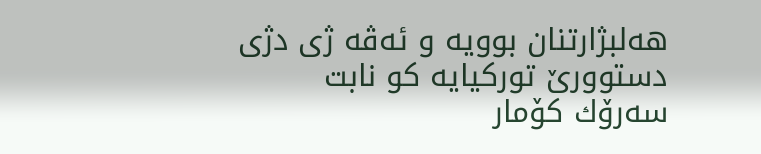هه‌لبژارتنان بوویه‌ و ئه‌ڤه‌ ژی دژی دستوورێ توركیایه‌ كو نابت سه‌رۆك كۆمار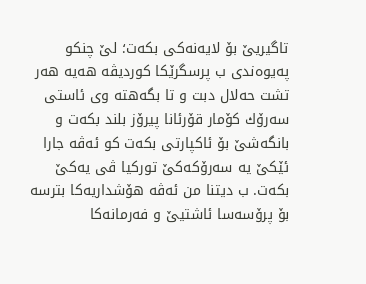تاگیریێ بۆ لایه‌نه‌كی بكه‌ت؛ لێ چنكو په‌یوه‌ندی ب پرسگرێكا كوردیڤه‌ هه‌یه‌ هه‌ر تشت حه‌لال دبت و تا بگه‌هته‌ وی ئاستی سه‌رۆك كۆمار قۆرئانا پیرۆز بلند بكه‌ت و بانگه‌شێ بۆ ئاكپارتی بكه‌ت كو ئه‌ڤه‌ جارا ئێكێ یه‌ سه‌رۆكه‌كێ توركیا ڤی یه‌كێ بكه‌ت. ب دیتنا من ئه‌ڤه‌ هۆشداریه‌كا بترسه‌ بۆ پرۆسه‌سا ئاشتیێ و فه‌رمانه‌كا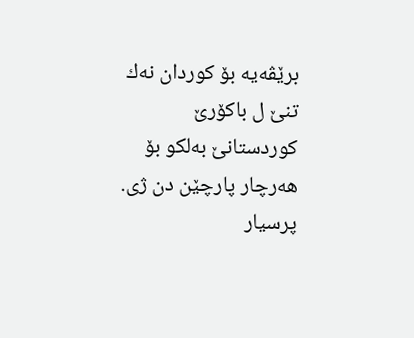برێڤه‌یه‌ بۆ كوردان نه‌ك تنێ ل باكۆرێ كوردستانێ به‌لكو بۆ هه‌رچار پارچێن دن ژی. پرسیار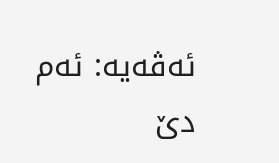ئه‌ڤه‌یه‌: ئه‌م دێ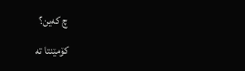چ كه‌ین؟

کۆمێنتا تە